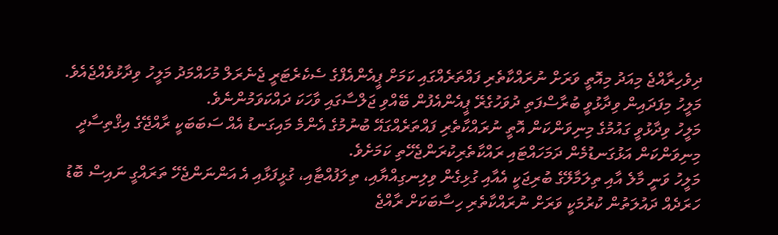ދިވެހިރާއްޖެ މިއަދު މިއޮތީ ވަރަށް ނުރައްކާތެރި ފައްތަރެއްގައި ކަމަށް ޕީއެންއެފްގެ ސެކެރެޓަރީ ޖެނެރަލް މުހައްމަދު މަލީހު ވިދާޅުވެއްޖެއެވެ.
މަލީހު މިފަދައިން ވިދާޅުވީ ބުރާސްފަތި ދުވަހުގެރޭ ޕީއެންއެފުން ބޭއްވި ޖަލްސާގައި ވާހަކަ ދައްކަވަމުންނެވެ.
މަލީހު ވިދާޅުވީ ގައުމުގެ މިނިވަންކަން އޮތީ ނުރައްކާތެރި ފައްތަރެއްގައޭ ބުނުމުގެ އެންމެ މައިގަނޑު އެއް ސަބަބަކީ ރާއްޖޭގެ އިޤްތިސާދީ މިނިވަންކަން އަޅުގަނޑުމެން ދަމަހައްޓައި ރައްކާތެރިކުރަންޖެހޭތި ކަމަށެވެ.
މަލީހު ވަނީ މާލެ އާއި ތިލަމާލޭގެ ބުރިޖަކީ އެއާއި ގުޅިގެން ވިލިނގިއްޔާއި، ތިލަފުއްޓާއި، ގުޅީފަޅާއި އެ އަންނަންޖެހޭ ތަރައްގީ ނައިސް ބޮޑު ހަރަދެއް ދައުލަތުން ކުރުމަކީ ވަރަށް ނުރައްކާތެރި ހިސާބަކަށް ރާއްޖެ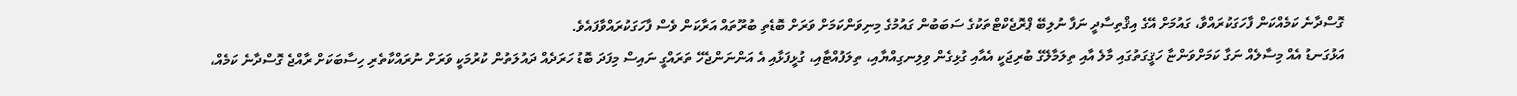ގޮސްދާނެ ކަމެއްކަން ފާހަގަކުރައްވާ، ގައުމަށް އޭގެ އިޤްތިސާދީ ނަފާ ނުލިބޭ ޕްރޮޖެކްޓްތަކުގެ ސަބަބުން ގައުމުގެ މިނިވަންކަމަށް ވަރަށް ބޮޑެތި ބުރޫތައް އަރާކަން ވެސް ފާހަގަކުރައްވާފައެވެ.
އަޅުގަނޑު އެއް މިސާލެއް ނަގާ ކަމަށްވަންޏާ ހަޤީގަތުގައި މާލެ އާއި ތިލަމާލޭގެ ބުރިޖަކީ އެއާއި ގުޅިގެން ވިލިނގިއްޔާއި، ތިލަފުއްޓާއި، ގުޅީފަޅާއި އެ އަންނަންޖެހޭ ތަރައްގީ ނައިސް މިފަދަ ބޮޑު ހަރަދެއް ދައުލަތުން ކުރުމަކީ ވަރަށް ނުރައްކާތެރި ހިސާބަކަށް ރާއްޖެ ގޮސްދާނެ ކަމެއް،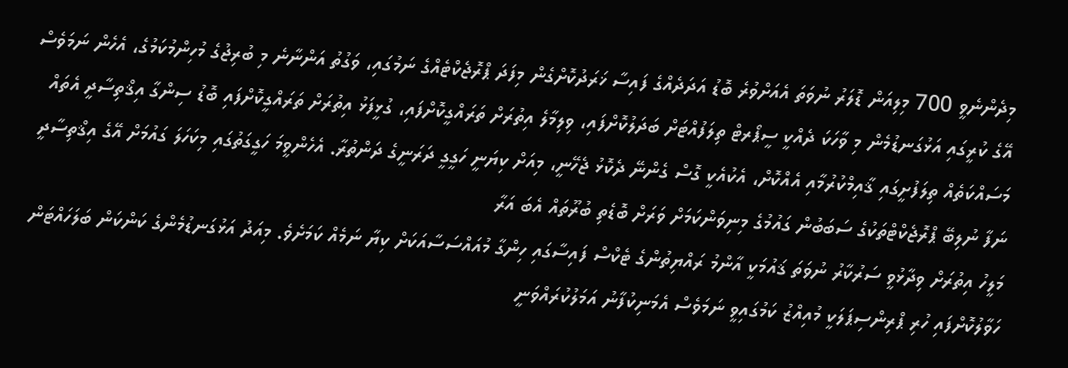މިދެންނެވީ 700 މިލިއަން ޑޮލަރު ނުވަތަ އެއަށްވުރެ ބޮޑު އަދަދެއްގެ ފައިސާ ޚަރަދުކޮށްގެން މިފަދަ ޕްރޮޖެކްޓެއްގެ ނަމުގައި، ވަގުތު އަންނާނެ މި ބުރިޖުގެ މުހިންމުކަމުގެ، އެހެން ނަމަވެސް އޭގެ ކުރީގައި އަޅުގަނޑުމެން މި ވާހަކަ ދެއްކީ ސީޕޯރޓް ތިލަފުއްޓަށް ބަދަލުކޮށްފައި، ވިލިމާލެ އިތުރަށް ތަރައްގީކޮށްފައި، ގުޅީފަޅު އިތުރަށް ތަރައްގީކޮށްފައި ބޮޑު ސިންގާ އިޤްތިސާދީ އެތައް މަސައްކަތެއް ތިލަފުށީގައި ޤާއިމްކުރުމާއި އެއްކޮށް، އެކުއެކީ ގޮސް ގެންނޭ ދެކޮޅު ޖެހޭނީ، މިއަށް ކިޔަނީ ހަގީގީ ދަރަނީގެ ދަންތުރާ. އެހެންވީމަ ހަގީގަތުގައި މިކަހަލަ ގައުމަށް އޭގެ އިޤްތިސާދީ ނަފާ ނުލިބޭ ޕްރޮޖެކްޓްތަކުގެ ސަބަބުން ގައުމުގެ މިނިވަންކަމަށް ވަރަށް ބޮޑެތި ބުރޫތައް އެބަ އަރާ
މަލީހު އިތުރަށް ވިދާޅުވީ ސަރުކާރު ނުވަތަ ޤައުމަކީ އާންމު ރައްޔިތުންގެ ޓެކްސް ފައިސާގައި ހިންގާ މުއައްސަސާއަކަށް ކިޔާ ނަމެއް ކަމަށެވެ. މިއަދު އަޅުގަނޑުމެންގެ ކަންކަން ބަލަހައްޓަން ހަވާލުކޮށްފައި ހުރި ޕްރިންސިޕަލަކީ މުއިއްޒު ކަމުގައިވީ ނަމަވެސް އެމަނިކުފާނު އަމަލުކުރައްވަނީ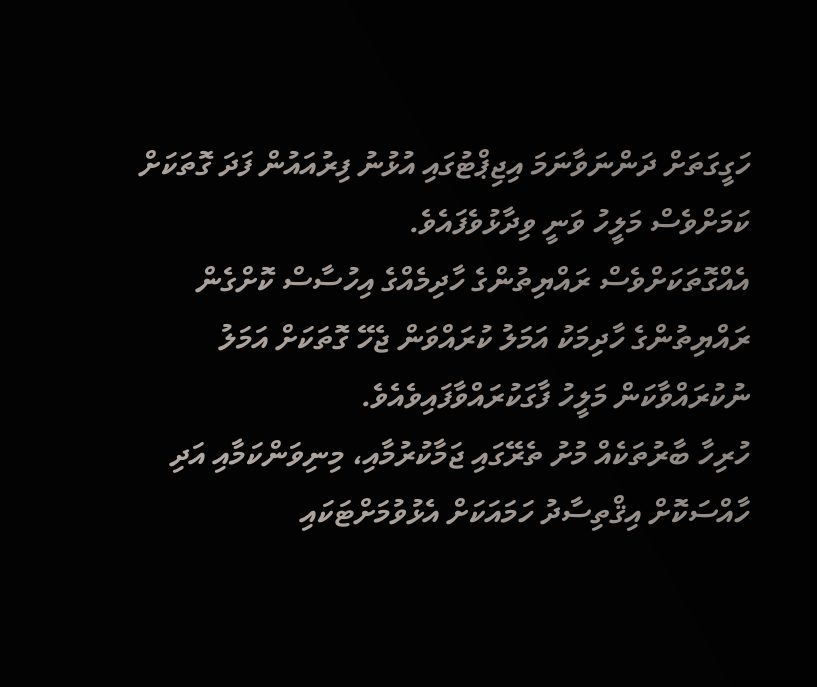ހަގީގަތަށް ދަންނަވާނަމަ އިޖިޕްޓުގައި އުޅުނު ފިރުއައުން ފަދަ ގޮތަކަށް ކަމަށްވެސް މަލީހު ވަނީ ވިދާޅުވެފައެވެ.
އެއްގޮތަކަށްވެސް ރައްޔިތުންގެ ހާދިމެއްގެ އިހުސާސް ކޮށްގެން ރައްޔިތުންގެ ހާދިމަކު އަމަލު ކުރައްވަން ޖެހޭ ގޮތަކަށް އަމަލު ނުކުރައްވާކަން މަލީހު ފާގަކުރައްވާފައިވެއެވެ.
ހުރިހާ ބާރުތަކެއް މުށު ތެރޭގައި ޖަމާކުރުމާއި، މިނިވަންކަމާއި އަދި ހާއްސަކޮށް އިޤްތިސާދު ހަމައަކަށް އެޅުވުމަށްޓަކައި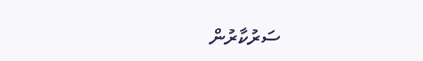ސަރުކާރުން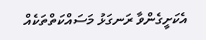އެކަށީގެންވާ ރަނގަޅު މަސައްކަތްތަކެއް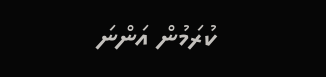ކުރަމުން އަންނަ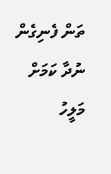ތަން ފެނިގެން ނުދާ ކަމަށް މަލީހު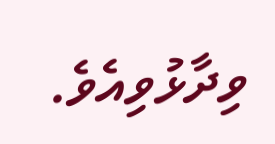ވިދާޅުވިއެވެ.